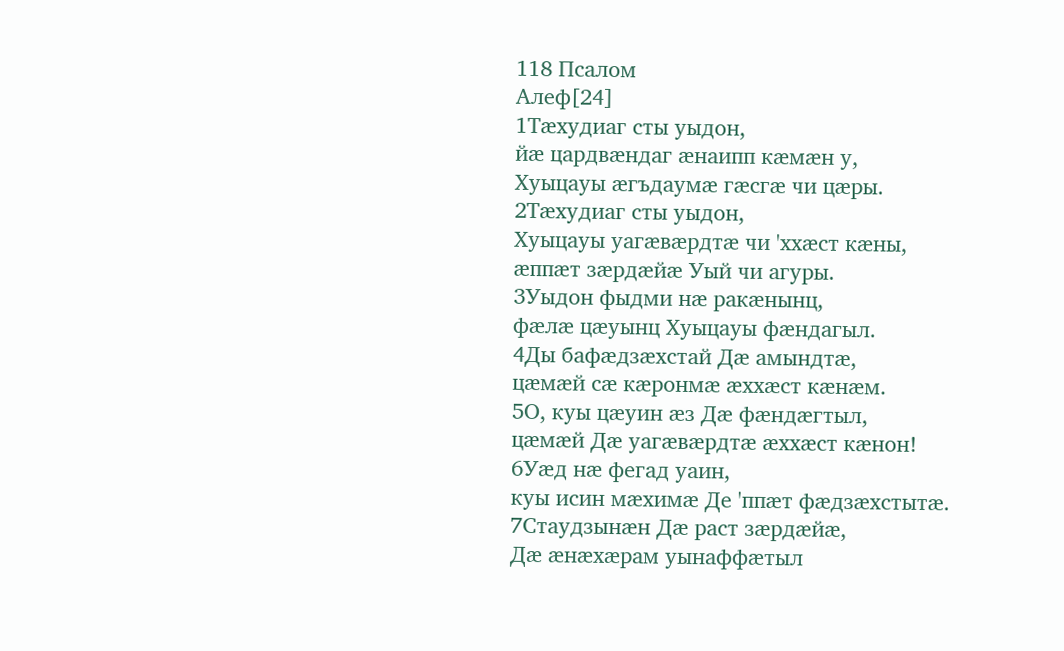118 Псалом
Алеф[24]
1Тӕхудиаг сты уыдон,
йӕ цардвӕндаг ӕнаипп кӕмӕн у,
Хуыцауы ӕгъдаумӕ гӕсгӕ чи цӕры.
2Тӕхудиаг сты уыдон,
Хуыцауы уагӕвӕрдтӕ чи 'ххӕст кӕны,
ӕппӕт зӕрдӕйӕ Уый чи агуры.
3Уыдон фыдми нӕ ракӕнынц,
фӕлӕ цӕуынц Хуыцауы фӕндагыл.
4Ды бафӕдзӕхстай Дӕ амындтӕ,
цӕмӕй сӕ кӕронмӕ ӕххӕст кӕнӕм.
5О, куы цӕуин ӕз Дӕ фӕндӕгтыл,
цӕмӕй Дӕ уагӕвӕрдтӕ ӕххӕст кӕнон!
6Уӕд нӕ фегад уаин,
куы исин мӕхимӕ Де 'ппӕт фӕдзӕхстытӕ.
7Стаудзынӕн Дӕ раст зӕрдӕйӕ,
Дӕ ӕнӕхӕрам уынаффӕтыл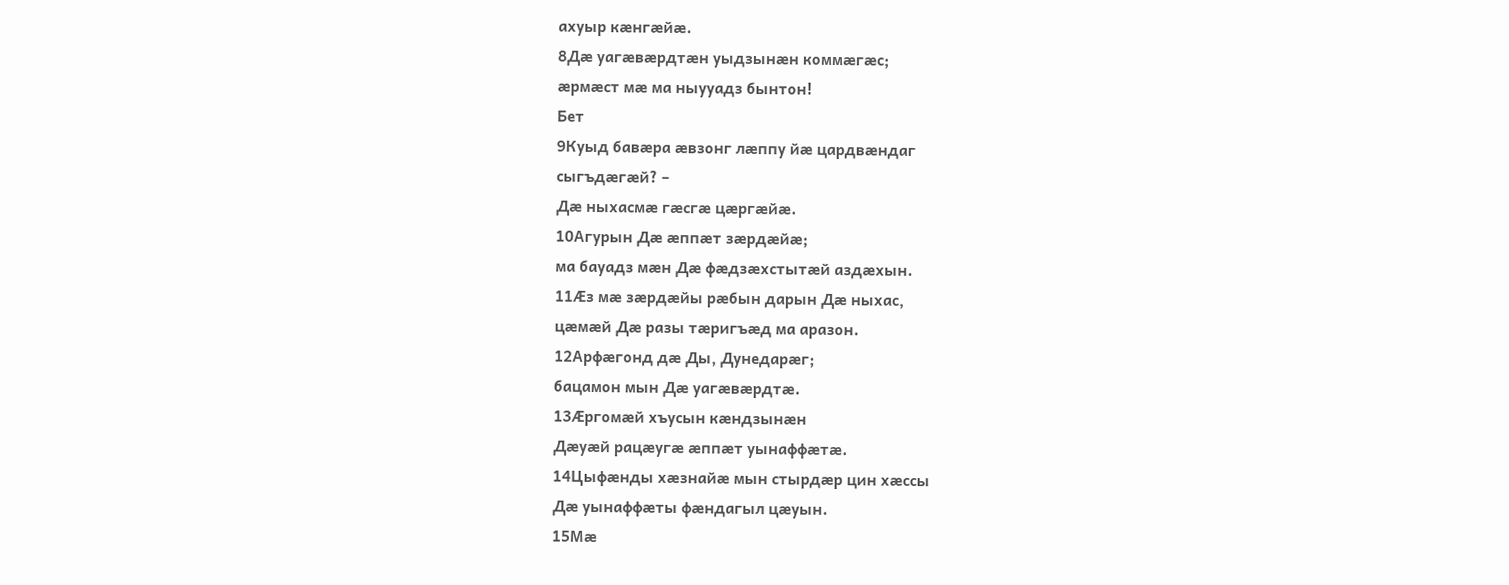ахуыр кӕнгӕйӕ.
8Дӕ уагӕвӕрдтӕн уыдзынӕн коммӕгӕс;
ӕрмӕст мӕ ма ныууадз бынтон!
Бет
9Куыд бавӕра ӕвзонг лӕппу йӕ цардвӕндаг
сыгъдӕгӕй? –
Дӕ ныхасмӕ гӕсгӕ цӕргӕйӕ.
10Агурын Дӕ ӕппӕт зӕрдӕйӕ;
ма бауадз мӕн Дӕ фӕдзӕхстытӕй аздӕхын.
11Ӕз мӕ зӕрдӕйы рӕбын дарын Дӕ ныхас,
цӕмӕй Дӕ разы тӕригъӕд ма аразон.
12Арфӕгонд дӕ Ды, Дунедарӕг;
бацамон мын Дӕ уагӕвӕрдтӕ.
13Ӕргомӕй хъусын кӕндзынӕн
Дӕуӕй рацӕугӕ ӕппӕт уынаффӕтӕ.
14Цыфӕнды хӕзнайӕ мын стырдӕр цин хӕссы
Дӕ уынаффӕты фӕндагыл цӕуын.
15Мӕ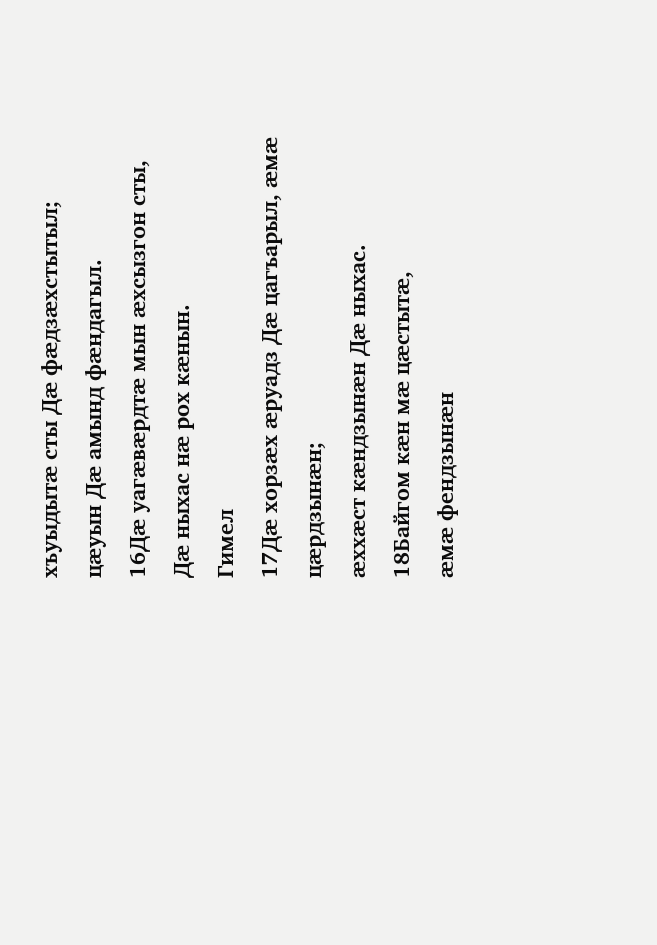хъуыдытӕ сты Дӕ фӕдзӕхстытыл;
цӕуын Дӕ амынд фӕндагыл.
16Дӕ уагӕвӕрдтӕ мын ӕхсызгон сты,
Дӕ ныхас нӕ рох кӕнын.
Гимел
17Дӕ хорзӕх ӕруадз Дӕ цагъарыл, ӕмӕ цӕрдзынӕн;
ӕххӕст кӕндзынӕн Дӕ ныхас.
18Байгом кӕн мӕ цӕстытӕ,
ӕмӕ фендзынӕн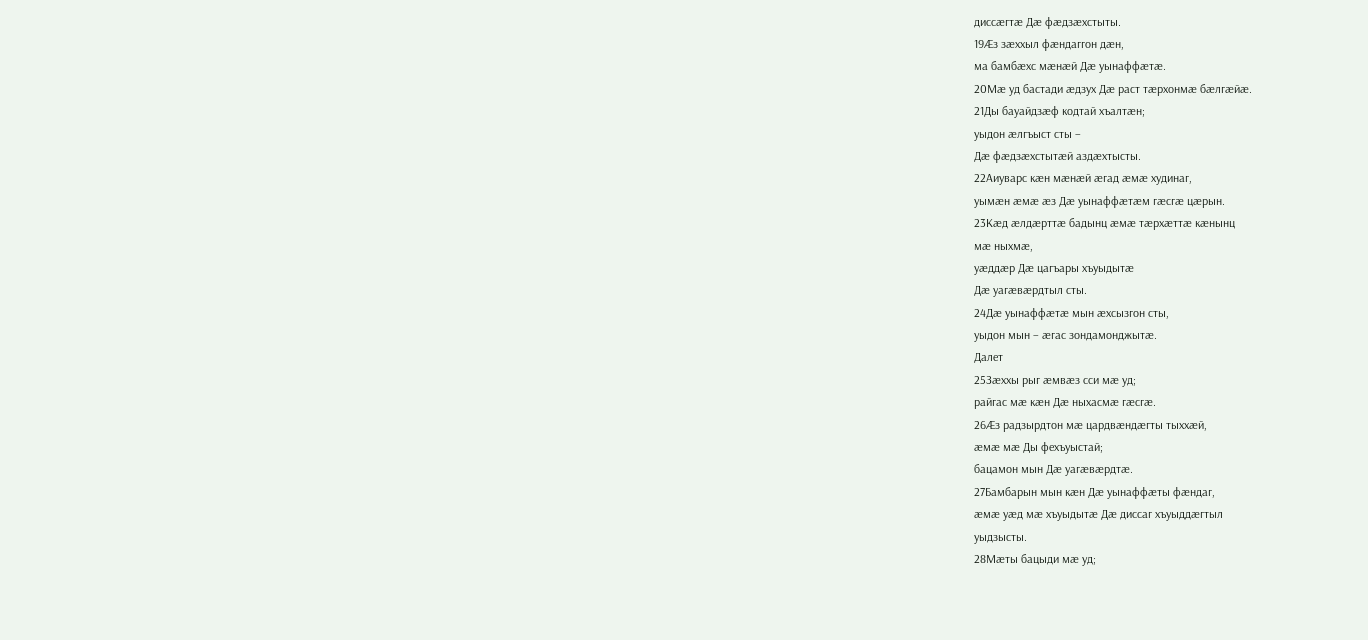диссӕгтӕ Дӕ фӕдзӕхстыты.
19Ӕз зӕххыл фӕндаггон дӕн,
ма бамбӕхс мӕнӕй Дӕ уынаффӕтӕ.
20Мӕ уд бастади ӕдзух Дӕ раст тӕрхонмӕ бӕлгӕйӕ.
21Ды бауайдзӕф кодтай хъалтӕн;
уыдон ӕлгъыст сты –
Дӕ фӕдзӕхстытӕй аздӕхтысты.
22Аиуварс кӕн мӕнӕй ӕгад ӕмӕ худинаг,
уымӕн ӕмӕ ӕз Дӕ уынаффӕтӕм гӕсгӕ цӕрын.
23Кӕд ӕлдӕрттӕ бадынц ӕмӕ тӕрхӕттӕ кӕнынц
мӕ ныхмӕ,
уӕддӕр Дӕ цагъары хъуыдытӕ
Дӕ уагӕвӕрдтыл сты.
24Дӕ уынаффӕтӕ мын ӕхсызгон сты,
уыдон мын – ӕгас зондамонджытӕ.
Далет
25Зӕххы рыг ӕмвӕз сси мӕ уд;
райгас мӕ кӕн Дӕ ныхасмӕ гӕсгӕ.
26Ӕз радзырдтон мӕ цардвӕндӕгты тыххӕй,
ӕмӕ мӕ Ды фехъуыстай;
бацамон мын Дӕ уагӕвӕрдтӕ.
27Бамбарын мын кӕн Дӕ уынаффӕты фӕндаг,
ӕмӕ уӕд мӕ хъуыдытӕ Дӕ диссаг хъуыддӕгтыл
уыдзысты.
28Мӕты бацыди мӕ уд;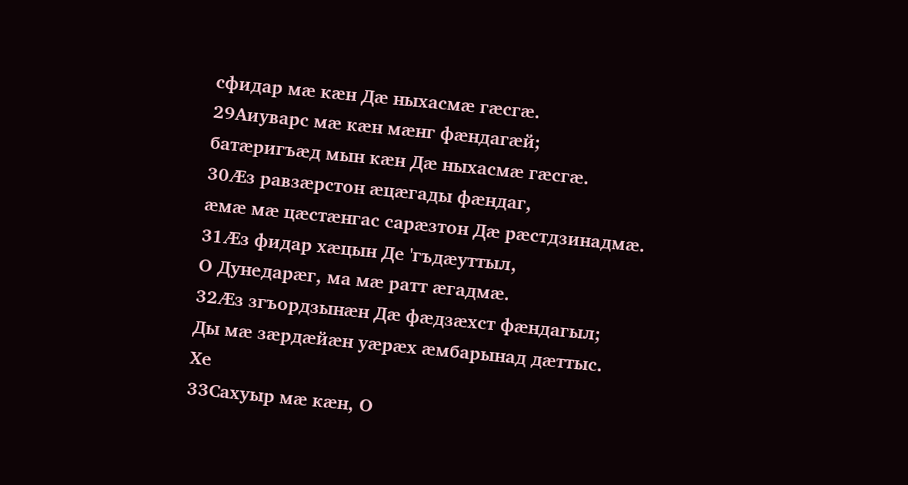сфидар мӕ кӕн Дӕ ныхасмӕ гӕсгӕ.
29Аиуварс мӕ кӕн мӕнг фӕндагӕй;
батӕригъӕд мын кӕн Дӕ ныхасмӕ гӕсгӕ.
30Ӕз равзӕрстон ӕцӕгады фӕндаг,
ӕмӕ мӕ цӕстӕнгас сарӕзтон Дӕ рӕстдзинадмӕ.
31Ӕз фидар хӕцын Де 'гъдӕуттыл,
О Дунедарӕг, ма мӕ ратт ӕгадмӕ.
32Ӕз згъордзынӕн Дӕ фӕдзӕхст фӕндагыл;
Ды мӕ зӕрдӕйӕн уӕрӕх ӕмбарынад дӕттыс.
Хе
33Сахуыр мӕ кӕн, О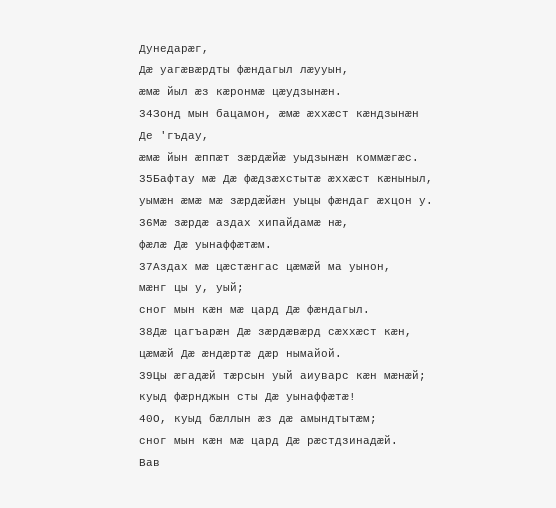Дунедарӕг,
Дӕ уагӕвӕрдты фӕндагыл лӕууын,
ӕмӕ йыл ӕз кӕронмӕ цӕудзынӕн.
34Зонд мын бацамон, ӕмӕ ӕххӕст кӕндзынӕн
Де 'гъдау,
ӕмӕ йын ӕппӕт зӕрдӕйӕ уыдзынӕн коммӕгӕс.
35Бафтау мӕ Дӕ фӕдзӕхстытӕ ӕххӕст кӕныныл,
уымӕн ӕмӕ мӕ зӕрдӕйӕн уыцы фӕндаг ӕхцон у.
36Мӕ зӕрдӕ аздах хипайдамӕ нӕ,
фӕлӕ Дӕ уынаффӕтӕм.
37Аздах мӕ цӕстӕнгас цӕмӕй ма уынон,
мӕнг цы у, уый;
сног мын кӕн мӕ цард Дӕ фӕндагыл.
38Дӕ цагъарӕн Дӕ зӕрдӕвӕрд сӕххӕст кӕн,
цӕмӕй Дӕ ӕндӕртӕ дӕр нымайой.
39Цы ӕгадӕй тӕрсын уый аиуварс кӕн мӕнӕй;
куыд фӕрнджын сты Дӕ уынаффӕтӕ!
40О, куыд бӕллын ӕз дӕ амындтытӕм;
сног мын кӕн мӕ цард Дӕ рӕстдзинадӕй.
Вав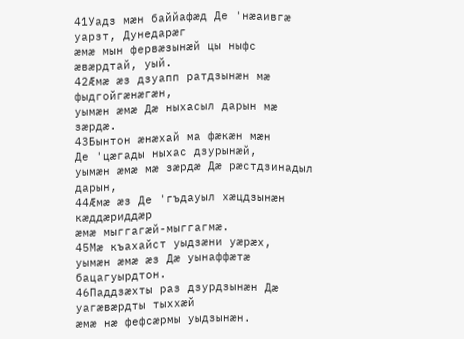41Уадз мӕн баййафӕд Де 'нӕаивгӕ уарзт, Дунедарӕг
ӕмӕ мын фервӕзынӕй цы ныфс ӕвӕрдтай, уый.
42Ӕмӕ ӕз дзуапп ратдзынӕн мӕ фыдгойгӕнӕгӕн,
уымӕн ӕмӕ Дӕ ныхасыл дарын мӕ зӕрдӕ.
43Бынтон ӕнӕхай ма фӕкӕн мӕн
Де 'цӕгады ныхас дзурынӕй,
уымӕн ӕмӕ мӕ зӕрдӕ Дӕ рӕстдзинадыл дарын,
44Ӕмӕ ӕз Де 'гъдауыл хӕцдзынӕн кӕддӕриддӕр
ӕмӕ мыггагӕй-мыггагмӕ.
45Мӕ къахайст уыдзӕни уӕрӕх,
уымӕн ӕмӕ ӕз Дӕ уынаффӕтӕ бацагуырдтон.
46Паддзӕхты раз дзурдзынӕн Дӕ уагӕвӕрдты тыххӕй
ӕмӕ нӕ фефсӕрмы уыдзынӕн.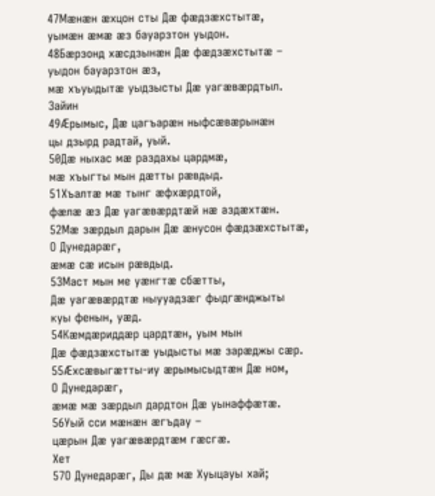47Мӕнӕн ӕхцон сты Дӕ фӕдзӕхстытӕ,
уымӕн ӕмӕ ӕз бауарзтон уыдон.
48Бӕрзонд хӕсдзынӕн Дӕ фӕдзӕхстытӕ –
уыдон бауарзтон ӕз,
мӕ хъуыдытӕ уыдзысты Дӕ уагӕвӕрдтыл.
Зайин
49Ӕрымыс, Дӕ цагъарӕн ныфсӕвӕрынӕн
цы дзырд радтай, уый.
50Дӕ ныхас мӕ раздахы цардмӕ,
мӕ хъыгты мын дӕтты рӕвдыд.
51Хъалтӕ мӕ тынг ӕфхӕрдтой,
фӕлӕ ӕз Дӕ уагӕвӕрдтӕй нӕ аздӕхтӕн.
52Мӕ зӕрдыл дарын Дӕ ӕнусон фӕдзӕхстытӕ,
О Дунедарӕг,
ӕмӕ сӕ исын рӕвдыд.
53Маст мын ме уӕнгтӕ сбӕтты,
Дӕ уагӕвӕрдтӕ ныууадзӕг фыдгӕнджыты
куы фенын, уӕд.
54Кӕмдӕриддӕр цардтӕн, уым мын
Дӕ фӕдзӕхстытӕ уыдысты мӕ зарӕджы сӕр.
55Ӕхсӕвыгӕтты-иу ӕрымысыдтӕн Дӕ ном,
О Дунедарӕг,
ӕмӕ мӕ зӕрдыл дардтон Дӕ уынаффӕтӕ.
56Уый сси мӕнӕн ӕгъдау –
цӕрын Дӕ уагӕвӕрдтӕм гӕсгӕ.
Хет
57О Дунедарӕг, Ды дӕ мӕ Хуыцауы хай;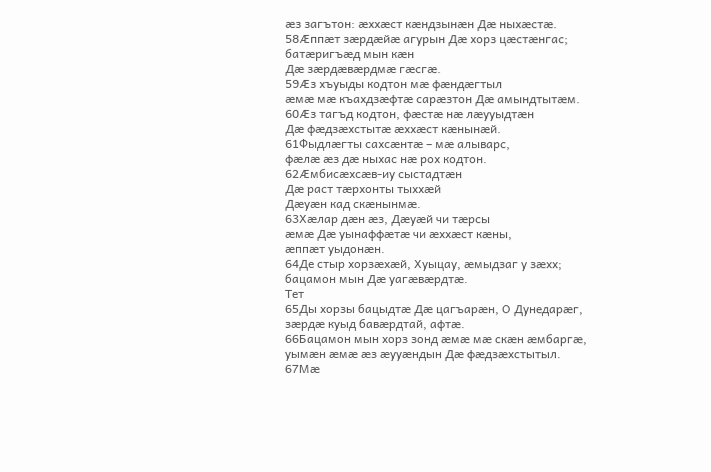ӕз загътон: ӕххӕст кӕндзынӕн Дӕ ныхӕстӕ.
58Ӕппӕт зӕрдӕйӕ агурын Дӕ хорз цӕстӕнгас;
батӕригъӕд мын кӕн
Дӕ зӕрдӕвӕрдмӕ гӕсгӕ.
59Ӕз хъуыды кодтон мӕ фӕндӕгтыл
ӕмӕ мӕ къахдзӕфтӕ сарӕзтон Дӕ амындтытӕм.
60Ӕз тагъд кодтон, фӕстӕ нӕ лӕууыдтӕн
Дӕ фӕдзӕхстытӕ ӕххӕст кӕнынӕй.
61Фыдлӕгты сахсӕнтӕ – мӕ алыварс,
фӕлӕ ӕз дӕ ныхас нӕ рох кодтон.
62Ӕмбисӕхсӕв-иу сыстадтӕн
Дӕ раст тӕрхонты тыххӕй
Дӕуӕн кад скӕнынмӕ.
63Хӕлар дӕн ӕз, Дӕуӕй чи тӕрсы
ӕмӕ Дӕ уынаффӕтӕ чи ӕххӕст кӕны,
ӕппӕт уыдонӕн.
64Де стыр хорзӕхӕй, Хуыцау, ӕмыдзаг у зӕхх;
бацамон мын Дӕ уагӕвӕрдтӕ.
Тет
65Ды хорзы бацыдтӕ Дӕ цагъарӕн, О Дунедарӕг,
зӕрдӕ куыд бавӕрдтай, афтӕ.
66Бацамон мын хорз зонд ӕмӕ мӕ скӕн ӕмбаргӕ,
уымӕн ӕмӕ ӕз ӕууӕндын Дӕ фӕдзӕхстытыл.
67Мӕ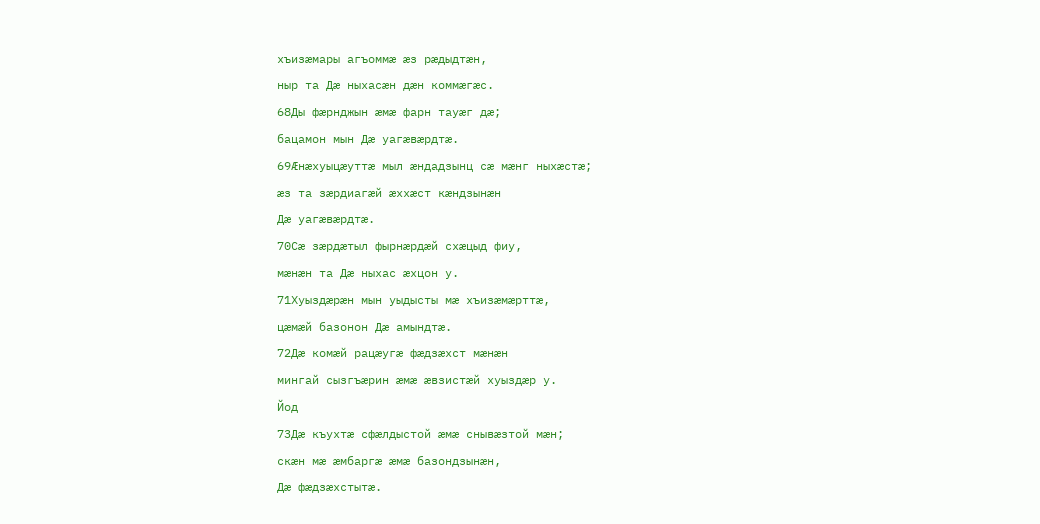хъизӕмары агъоммӕ ӕз рӕдыдтӕн,
ныр та Дӕ ныхасӕн дӕн коммӕгӕс.
68Ды фӕрнджын ӕмӕ фарн тауӕг дӕ;
бацамон мын Дӕ уагӕвӕрдтӕ.
69Ӕнӕхуыцӕуттӕ мыл ӕндадзынц сӕ мӕнг ныхӕстӕ;
ӕз та зӕрдиагӕй ӕххӕст кӕндзынӕн
Дӕ уагӕвӕрдтӕ.
70Сӕ зӕрдӕтыл фырнӕрдӕй схӕцыд фиу,
мӕнӕн та Дӕ ныхас ӕхцон у.
71Хуыздӕрӕн мын уыдысты мӕ хъизӕмӕрттӕ,
цӕмӕй базонон Дӕ амындтӕ.
72Дӕ комӕй рацӕугӕ фӕдзӕхст мӕнӕн
мингай сызгъӕрин ӕмӕ ӕвзистӕй хуыздӕр у.
Йод
73Дӕ къухтӕ сфӕлдыстой ӕмӕ снывӕзтой мӕн;
скӕн мӕ ӕмбаргӕ ӕмӕ базондзынӕн,
Дӕ фӕдзӕхстытӕ.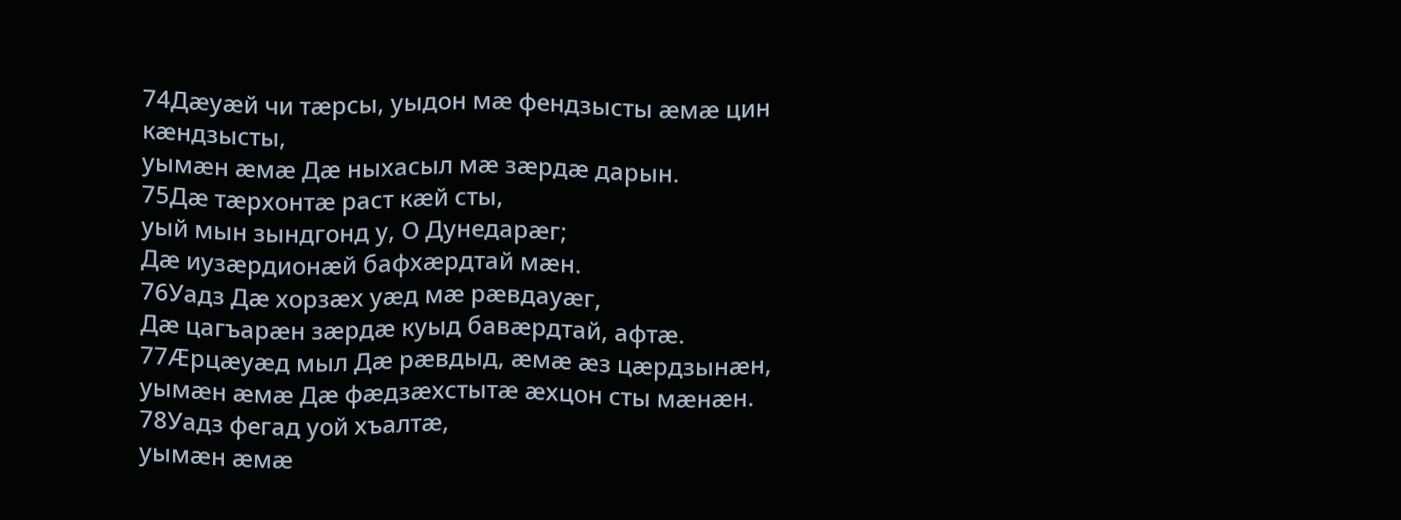74Дӕуӕй чи тӕрсы, уыдон мӕ фендзысты ӕмӕ цин
кӕндзысты,
уымӕн ӕмӕ Дӕ ныхасыл мӕ зӕрдӕ дарын.
75Дӕ тӕрхонтӕ раст кӕй сты,
уый мын зындгонд у, О Дунедарӕг;
Дӕ иузӕрдионӕй бафхӕрдтай мӕн.
76Уадз Дӕ хорзӕх уӕд мӕ рӕвдауӕг,
Дӕ цагъарӕн зӕрдӕ куыд бавӕрдтай, афтӕ.
77Ӕрцӕуӕд мыл Дӕ рӕвдыд, ӕмӕ ӕз цӕрдзынӕн,
уымӕн ӕмӕ Дӕ фӕдзӕхстытӕ ӕхцон сты мӕнӕн.
78Уадз фегад уой хъалтӕ,
уымӕн ӕмӕ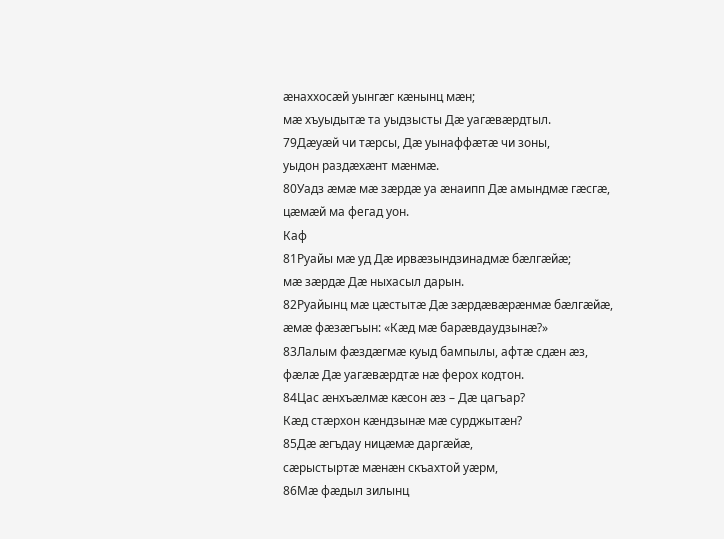ӕнаххосӕй уынгӕг кӕнынц мӕн;
мӕ хъуыдытӕ та уыдзысты Дӕ уагӕвӕрдтыл.
79Дӕуӕй чи тӕрсы, Дӕ уынаффӕтӕ чи зоны,
уыдон раздӕхӕнт мӕнмӕ.
80Уадз ӕмӕ мӕ зӕрдӕ уа ӕнаипп Дӕ амындмӕ гӕсгӕ,
цӕмӕй ма фегад уон.
Каф
81Руайы мӕ уд Дӕ ирвӕзындзинадмӕ бӕлгӕйӕ;
мӕ зӕрдӕ Дӕ ныхасыл дарын.
82Руайынц мӕ цӕстытӕ Дӕ зӕрдӕвӕрӕнмӕ бӕлгӕйӕ,
ӕмӕ фӕзӕгъын: «Кӕд мӕ барӕвдаудзынӕ?»
83Лалым фӕздӕгмӕ куыд бампылы, афтӕ сдӕн ӕз,
фӕлӕ Дӕ уагӕвӕрдтӕ нӕ ферох кодтон.
84Цас ӕнхъӕлмӕ кӕсон ӕз – Дӕ цагъар?
Кӕд стӕрхон кӕндзынӕ мӕ сурджытӕн?
85Дӕ ӕгъдау ницӕмӕ даргӕйӕ,
сӕрыстыртӕ мӕнӕн скъахтой уӕрм,
86Мӕ фӕдыл зилынц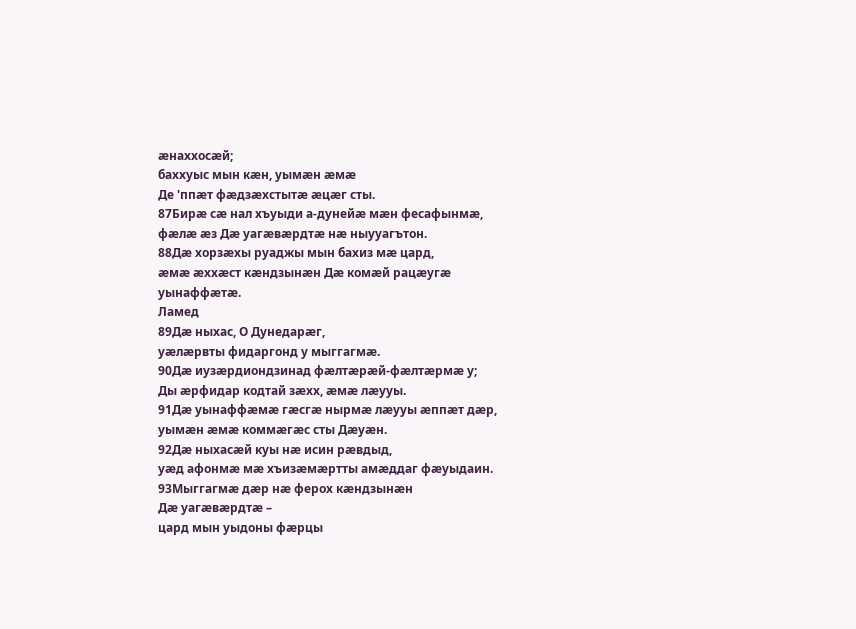ӕнаххосӕй;
баххуыс мын кӕн, уымӕн ӕмӕ
Де 'ппӕт фӕдзӕхстытӕ ӕцӕг сты.
87Бирӕ сӕ нал хъуыди а-дунейӕ мӕн фесафынмӕ,
фӕлӕ ӕз Дӕ уагӕвӕрдтӕ нӕ ныууагътон.
88Дӕ хорзӕхы руаджы мын бахиз мӕ цард,
ӕмӕ ӕххӕст кӕндзынӕн Дӕ комӕй рацӕугӕ
уынаффӕтӕ.
Ламед
89Дӕ ныхас, О Дунедарӕг,
уӕлӕрвты фидаргонд у мыггагмӕ.
90Дӕ иузӕрдиондзинад фӕлтӕрӕй-фӕлтӕрмӕ у;
Ды ӕрфидар кодтай зӕхх, ӕмӕ лӕууы.
91Дӕ уынаффӕмӕ гӕсгӕ нырмӕ лӕууы ӕппӕт дӕр,
уымӕн ӕмӕ коммӕгӕс сты Дӕуӕн.
92Дӕ ныхасӕй куы нӕ исин рӕвдыд,
уӕд афонмӕ мӕ хъизӕмӕртты амӕддаг фӕуыдаин.
93Мыггагмӕ дӕр нӕ ферох кӕндзынӕн
Дӕ уагӕвӕрдтӕ –
цард мын уыдоны фӕрцы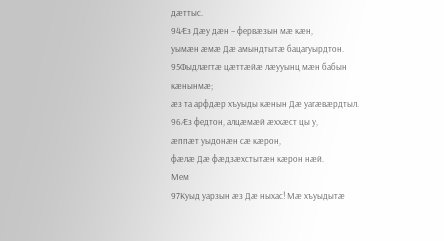дӕттыс.
94Ӕз Дӕу дӕн – фервӕзын мӕ кӕн,
уымӕн ӕмӕ Дӕ амындтытӕ бацагуырдтон.
95Фыдлӕгтӕ цӕттӕйӕ лӕууынц мӕн бабын
кӕнынмӕ;
ӕз та арфдӕр хъуыды кӕнын Дӕ уагӕвӕрдтыл.
96Ӕз федтон, алцӕмӕй ӕххӕст цы у,
ӕппӕт уыдонӕн сӕ кӕрон,
фӕлӕ Дӕ фӕдзӕхстытӕн кӕрон нӕй.
Мем
97Куыд уарзын ӕз Дӕ ныхас! Мӕ хъуыдытӕ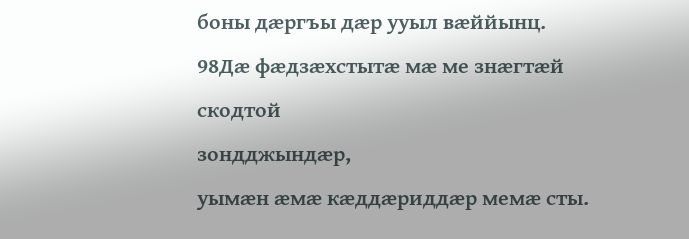боны дӕргъы дӕр ууыл вӕййынц.
98Дӕ фӕдзӕхстытӕ мӕ ме знӕгтӕй скодтой
зондджындӕр,
уымӕн ӕмӕ кӕддӕриддӕр мемӕ сты.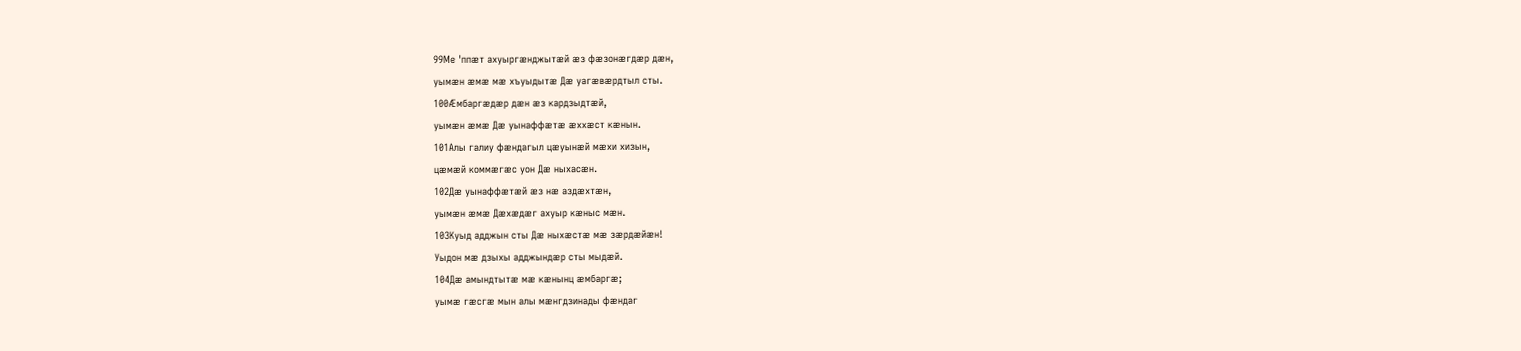99Ме 'ппӕт ахуыргӕнджытӕй ӕз фӕзонӕгдӕр дӕн,
уымӕн ӕмӕ мӕ хъуыдытӕ Дӕ уагӕвӕрдтыл сты.
100Ӕмбаргӕдӕр дӕн ӕз кардзыдтӕй,
уымӕн ӕмӕ Дӕ уынаффӕтӕ ӕххӕст кӕнын.
101Алы галиу фӕндагыл цӕуынӕй мӕхи хизын,
цӕмӕй коммӕгӕс уон Дӕ ныхасӕн.
102Дӕ уынаффӕтӕй ӕз нӕ аздӕхтӕн,
уымӕн ӕмӕ Дӕхӕдӕг ахуыр кӕныс мӕн.
103Куыд адджын сты Дӕ ныхӕстӕ мӕ зӕрдӕйӕн!
Уыдон мӕ дзыхы адджындӕр сты мыдӕй.
104Дӕ амындтытӕ мӕ кӕнынц ӕмбаргӕ;
уымӕ гӕсгӕ мын алы мӕнгдзинады фӕндаг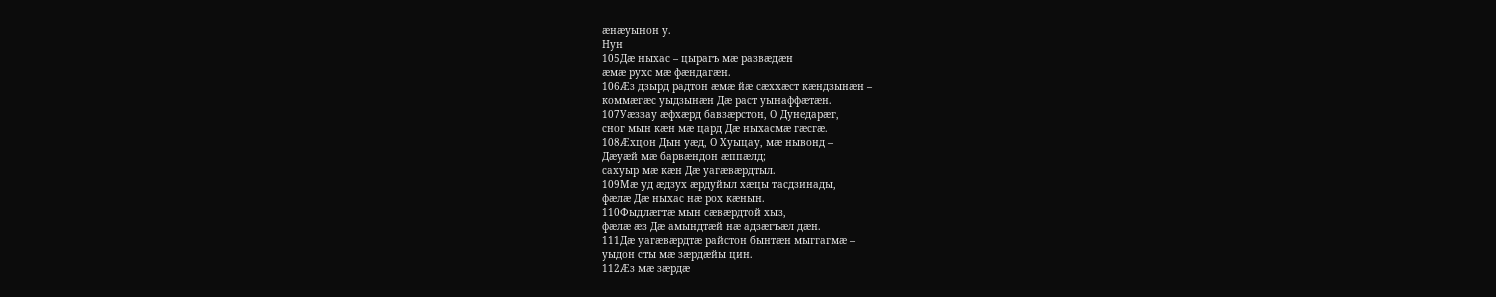ӕнӕуынон у.
Нун
105Дӕ ныхас – цырагъ мӕ развӕдӕн
ӕмӕ рухс мӕ фӕндагӕн.
106Ӕз дзырд радтон ӕмӕ йӕ сӕххӕст кӕндзынӕн –
коммӕгӕс уыдзынӕн Дӕ раст уынаффӕтӕн.
107Уӕззау ӕфхӕрд бавзӕрстон, О Дунедарӕг,
сног мын кӕн мӕ цард Дӕ ныхасмӕ гӕсгӕ.
108Ӕхцон Дын уӕд, О Хуыцау, мӕ нывонд –
Дӕуӕй мӕ барвӕндон ӕппӕлд;
сахуыр мӕ кӕн Дӕ уагӕвӕрдтыл.
109Мӕ уд ӕдзух ӕрдуйыл хӕцы тасдзинады,
фӕлӕ Дӕ ныхас нӕ рох кӕнын.
110Фыдлӕгтӕ мын сӕвӕрдтой хыз,
фӕлӕ ӕз Дӕ амындтӕй нӕ адзӕгъӕл дӕн.
111Дӕ уагӕвӕрдтӕ райстон бынтӕн мыггагмӕ –
уыдон сты мӕ зӕрдӕйы цин.
112Ӕз мӕ зӕрдӕ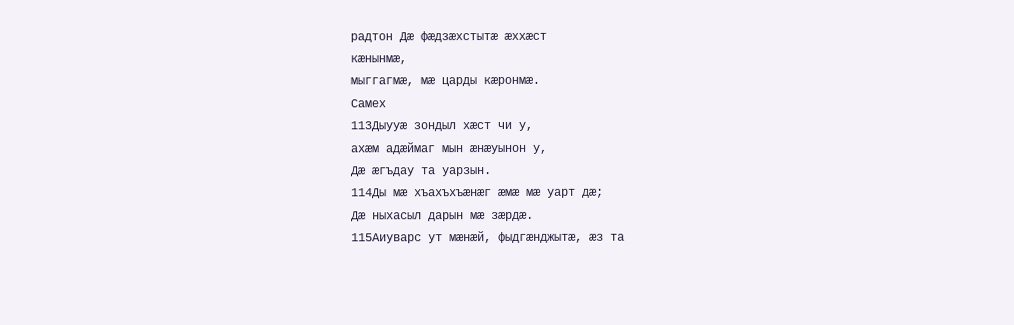радтон Дӕ фӕдзӕхстытӕ ӕххӕст
кӕнынмӕ,
мыггагмӕ, мӕ царды кӕронмӕ.
Самех
113Дыууӕ зондыл хӕст чи у,
ахӕм адӕймаг мын ӕнӕуынон у,
Дӕ ӕгъдау та уарзын.
114Ды мӕ хъахъхъӕнӕг ӕмӕ мӕ уарт дӕ;
Дӕ ныхасыл дарын мӕ зӕрдӕ.
115Аиуварс ут мӕнӕй, фыдгӕнджытӕ, ӕз та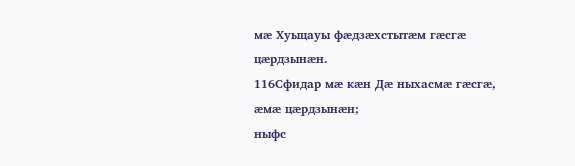мӕ Хуыцауы фӕдзӕхстытӕм гӕсгӕ цӕрдзынӕн.
116Сфидар мӕ кӕн Дӕ ныхасмӕ гӕсгӕ,
ӕмӕ цӕрдзынӕн;
ныфс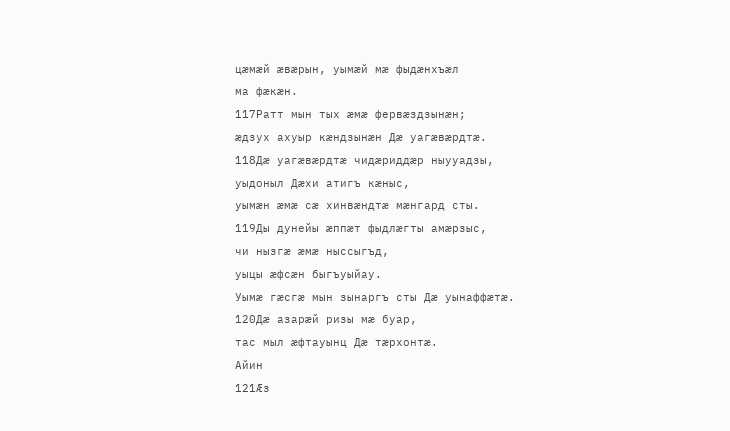цӕмӕй ӕвӕрын, уымӕй мӕ фыдӕнхъӕл
ма фӕкӕн.
117Ратт мын тых ӕмӕ фервӕздзынӕн;
ӕдзух ахуыр кӕндзынӕн Дӕ уагӕвӕрдтӕ.
118Дӕ уагӕвӕрдтӕ чидӕриддӕр ныууадзы,
уыдоныл Дӕхи атигъ кӕныс,
уымӕн ӕмӕ сӕ хинвӕндтӕ мӕнгард сты.
119Ды дунейы ӕппӕт фыдлӕгты амӕрзыс,
чи нызгӕ ӕмӕ ныссыгъд,
уыцы ӕфсӕн быгъуыйау.
Уымӕ гӕсгӕ мын зынаргъ сты Дӕ уынаффӕтӕ.
120Дӕ азарӕй ризы мӕ буар,
тас мыл ӕфтауынц Дӕ тӕрхонтӕ.
Айин
121Ӕз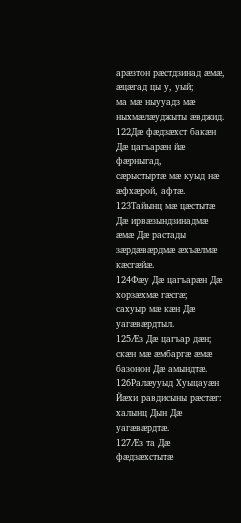арӕзтон рӕстдзинад ӕмӕ, ӕцӕгад цы у, уый;
ма мӕ ныууадз мӕ ныхмӕлӕуджыты ӕвджид.
122Дӕ фӕдзӕхст бакӕн Дӕ цагъарӕн йӕ фӕрныгад,
сӕрыстыртӕ мӕ куыд нӕ ӕфхӕрой, афтӕ.
123Тайынц мӕ цӕстытӕ Дӕ ирвӕзындзинадмӕ
ӕмӕ Дӕ растады зӕрдӕвӕрдмӕ ӕхъӕлмӕ кӕсгӕйӕ.
124Фӕу Дӕ цагъарӕн Дӕ хорзӕхмӕ гӕсгӕ;
сахуыр мӕ кӕн Дӕ уагӕвӕрдтыл.
125Ӕз Дӕ цагъар дӕн;
скӕн мӕ ӕмбаргӕ ӕмӕ базонон Дӕ амындтӕ.
126Ралӕууыд Хуыцауӕн Йӕхи равдисыны рӕстӕг:
халынц Дын Дӕ уагӕвӕрдтӕ.
127Ӕз та Дӕ фӕдзӕхстытӕ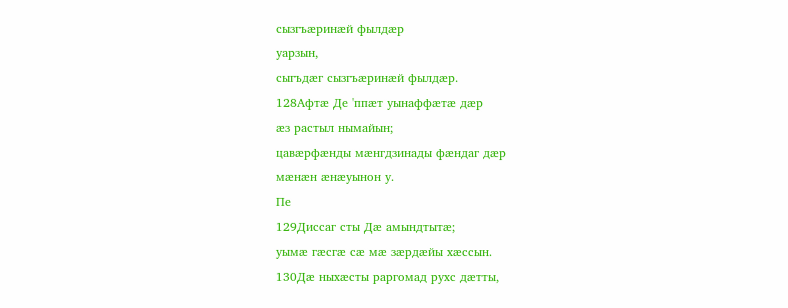сызгъӕринӕй фылдӕр
уарзын,
сыгъдӕг сызгъӕринӕй фылдӕр.
128Афтӕ Де 'ппӕт уынаффӕтӕ дӕр
ӕз растыл нымайын;
цавӕрфӕнды мӕнгдзинады фӕндаг дӕр
мӕнӕн ӕнӕуынон у.
Пе
129Диссаг сты Дӕ амындтытӕ;
уымӕ гӕсгӕ сӕ мӕ зӕрдӕйы хӕссын.
130Дӕ ныхӕсты раргомад рухс дӕтты,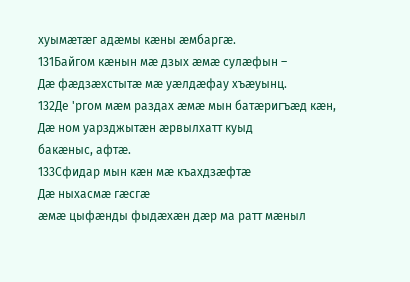хуымӕтӕг адӕмы кӕны ӕмбаргӕ.
131Байгом кӕнын мӕ дзых ӕмӕ сулӕфын –
Дӕ фӕдзӕхстытӕ мӕ уӕлдӕфау хъӕуынц.
132Де 'ргом мӕм раздах ӕмӕ мын батӕригъӕд кӕн,
Дӕ ном уарзджытӕн ӕрвылхатт куыд
бакӕныс, афтӕ.
133Сфидар мын кӕн мӕ къахдзӕфтӕ
Дӕ ныхасмӕ гӕсгӕ
ӕмӕ цыфӕнды фыдӕхӕн дӕр ма ратт мӕныл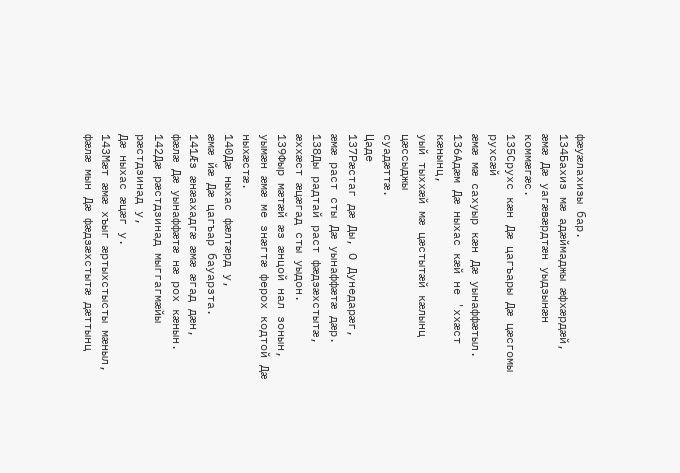фӕуӕлахизы бар.
134Бахиз мӕ адӕймаджы ӕфхӕрдӕй,
ӕмӕ Дӕ уагӕвӕрдтӕн уыдзынӕн коммӕгӕс.
135Срухс кӕн Дӕ цагъары Дӕ цӕсгомы рухсӕй
ӕмӕ мӕ сахуыр кӕн Дӕ уынаффӕтыл.
136Адӕм Дӕ ныхас кӕй не 'ххӕст кӕнынц,
уый тыххӕй мӕ цӕстытӕй кӕлынц цӕссыджы
суадӕттӕ.
Цаде
137Рӕстаг дӕ Ды, О Дунедарӕг,
ӕмӕ раст сты Дӕ уынаффӕтӕ дӕр.
138Ды радтай раст фӕдзӕхстытӕ,
ӕххӕст ӕцӕгад сты уыдон.
139Фыр мӕтӕй ӕз ӕнцой нал зонын,
уымӕн ӕмӕ ме знӕгтӕ ферох кодтой Дӕ ныхӕстӕ.
140Дӕ ныхас фӕлтӕрд у,
ӕмӕ йӕ Дӕ цагъар бауарзта.
141Ӕз ӕнӕахадгӕ ӕмӕ ӕгад дӕн,
фӕлӕ Дӕ уынаффӕтӕ нӕ рох кӕнын.
142Дӕ рӕстдзинад мыггагмӕйы рӕстдзинад у,
Дӕ ныхас ӕцӕг у.
143Мӕт ӕмӕ хъыг ӕртыхстысты мӕныл,
фӕлӕ мын Дӕ фӕдзӕхстытӕ дӕттынц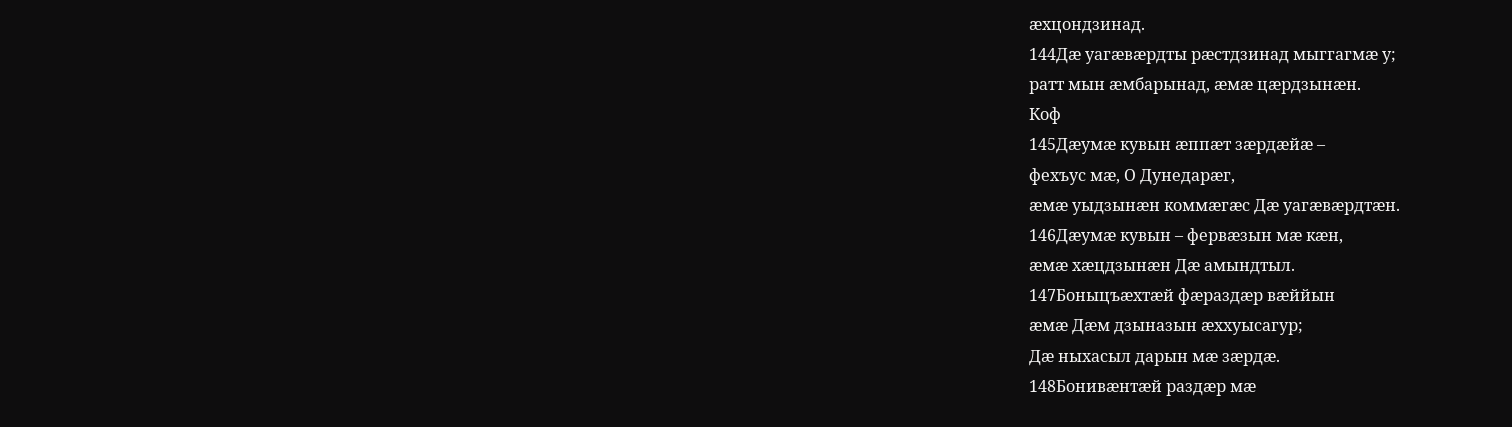ӕхцондзинад.
144Дӕ уагӕвӕрдты рӕстдзинад мыггагмӕ у;
ратт мын ӕмбарынад, ӕмӕ цӕрдзынӕн.
Коф
145Дӕумӕ кувын ӕппӕт зӕрдӕйӕ –
фехъус мӕ, О Дунедарӕг,
ӕмӕ уыдзынӕн коммӕгӕс Дӕ уагӕвӕрдтӕн.
146Дӕумӕ кувын – фервӕзын мӕ кӕн,
ӕмӕ хӕцдзынӕн Дӕ амындтыл.
147Боныцъӕхтӕй фӕраздӕр вӕййын
ӕмӕ Дӕм дзыназын ӕххуысагур;
Дӕ ныхасыл дарын мӕ зӕрдӕ.
148Бонивӕнтӕй раздӕр мӕ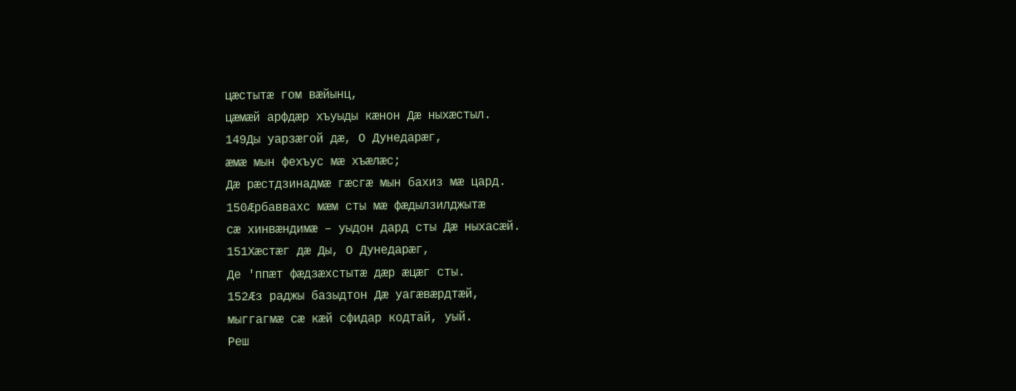цӕстытӕ гом вӕйынц,
цӕмӕй арфдӕр хъуыды кӕнон Дӕ ныхӕстыл.
149Ды уарзӕгой дӕ, О Дунедарӕг,
ӕмӕ мын фехъус мӕ хъӕлӕс;
Дӕ рӕстдзинадмӕ гӕсгӕ мын бахиз мӕ цард.
150Ӕрбаввахс мӕм сты мӕ фӕдылзилджытӕ
сӕ хинвӕндимӕ – уыдон дард сты Дӕ ныхасӕй.
151Хӕстӕг дӕ Ды, О Дунедарӕг,
Де 'ппӕт фӕдзӕхстытӕ дӕр ӕцӕг сты.
152Ӕз раджы базыдтон Дӕ уагӕвӕрдтӕй,
мыггагмӕ сӕ кӕй сфидар кодтай, уый.
Реш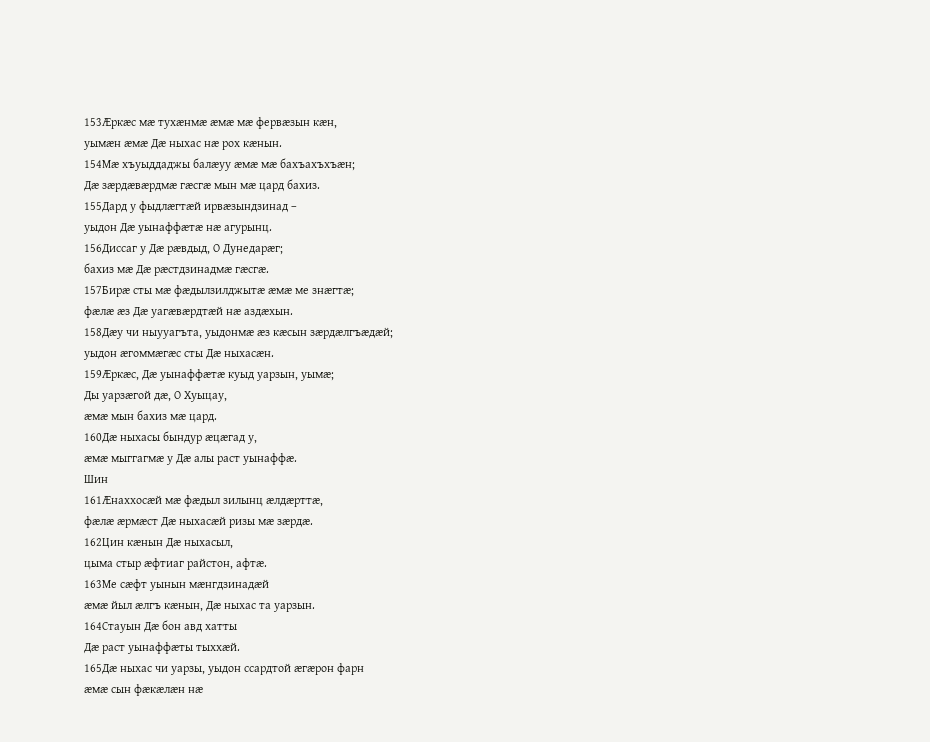153Ӕркӕс мӕ тухӕнмӕ ӕмӕ мӕ фервӕзын кӕн,
уымӕн ӕмӕ Дӕ ныхас нӕ рох кӕнын.
154Мӕ хъуыддаджы балӕуу ӕмӕ мӕ бахъахъхъӕн;
Дӕ зӕрдӕвӕрдмӕ гӕсгӕ мын мӕ цард бахиз.
155Дард у фыдлӕгтӕй ирвӕзындзинад –
уыдон Дӕ уынаффӕтӕ нӕ агурынц.
156Диссаг у Дӕ рӕвдыд, О Дунедарӕг;
бахиз мӕ Дӕ рӕстдзинадмӕ гӕсгӕ.
157Бирӕ сты мӕ фӕдылзилджытӕ ӕмӕ ме знӕгтӕ;
фӕлӕ ӕз Дӕ уагӕвӕрдтӕй нӕ аздӕхын.
158Дӕу чи ныууагъта, уыдонмӕ ӕз кӕсын зӕрдӕлгъӕдӕй;
уыдон ӕгоммӕгӕс сты Дӕ ныхасӕн.
159Ӕркӕс, Дӕ уынаффӕтӕ куыд уарзын, уымӕ;
Ды уарзӕгой дӕ, О Хуыцау,
ӕмӕ мын бахиз мӕ цард.
160Дӕ ныхасы бындур ӕцӕгад у,
ӕмӕ мыггагмӕ у Дӕ алы раст уынаффӕ.
Шин
161Ӕнаххосӕй мӕ фӕдыл зилынц ӕлдӕрттӕ,
фӕлӕ ӕрмӕст Дӕ ныхасӕй ризы мӕ зӕрдӕ.
162Цин кӕнын Дӕ ныхасыл,
цыма стыр ӕфтиаг райстон, афтӕ.
163Ме сӕфт уынын мӕнгдзинадӕй
ӕмӕ йыл ӕлгъ кӕнын, Дӕ ныхас та уарзын.
164Стауын Дӕ бон авд хатты
Дӕ раст уынаффӕты тыххӕй.
165Дӕ ныхас чи уарзы, уыдон ссардтой ӕгӕрон фарн
ӕмӕ сын фӕкӕлӕн нӕ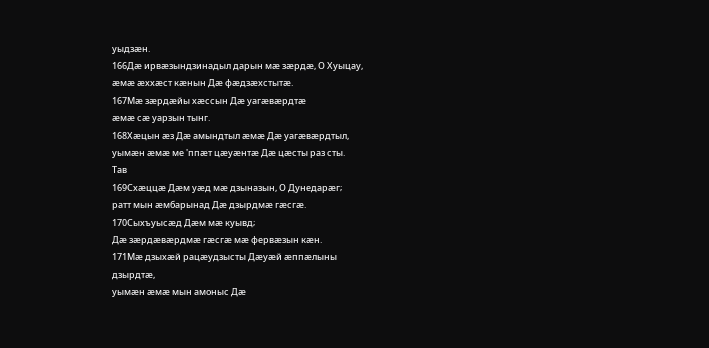уыдзӕн.
166Дӕ ирвӕзындзинадыл дарын мӕ зӕрдӕ, О Хуыцау,
ӕмӕ ӕххӕст кӕнын Дӕ фӕдзӕхстытӕ.
167Мӕ зӕрдӕйы хӕссын Дӕ уагӕвӕрдтӕ
ӕмӕ сӕ уарзын тынг.
168Хӕцын ӕз Дӕ амындтыл ӕмӕ Дӕ уагӕвӕрдтыл,
уымӕн ӕмӕ ме 'ппӕт цӕуӕнтӕ Дӕ цӕсты раз сты.
Тав
169Схӕццӕ Дӕм уӕд мӕ дзыназын, О Дунедарӕг;
ратт мын ӕмбарынад Дӕ дзырдмӕ гӕсгӕ.
170Сыхъуысӕд Дӕм мӕ куывд;
Дӕ зӕрдӕвӕрдмӕ гӕсгӕ мӕ фервӕзын кӕн.
171Мӕ дзыхӕй рацӕудзысты Дӕуӕй ӕппӕлыны
дзырдтӕ,
уымӕн ӕмӕ мын амоныс Дӕ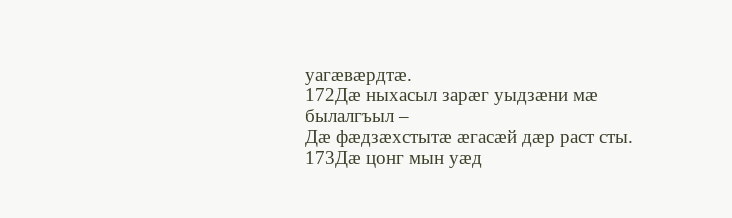уагӕвӕрдтӕ.
172Дӕ ныхасыл зарӕг уыдзӕни мӕ былалгъыл –
Дӕ фӕдзӕхстытӕ ӕгасӕй дӕр раст сты.
173Дӕ цонг мын уӕд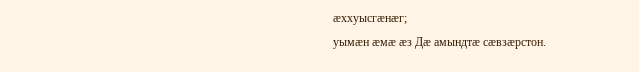ӕххуысгӕнӕг;
уымӕн ӕмӕ ӕз Дӕ амындтӕ сӕвзӕрстон.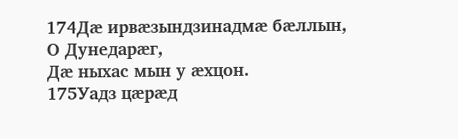174Дӕ ирвӕзындзинадмӕ бӕллын, О Дунедарӕг,
Дӕ ныхас мын у ӕхцон.
175Уадз цӕрӕд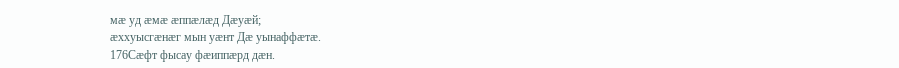мӕ уд ӕмӕ ӕппӕлӕд Дӕуӕй;
ӕххуысгӕнӕг мын уӕнт Дӕ уынаффӕтӕ.
176Сӕфт фысау фӕиппӕрд дӕн.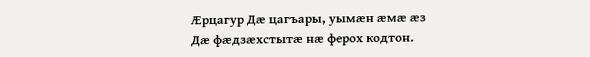Ӕрцагур Дӕ цагъары, уымӕн ӕмӕ ӕз
Дӕ фӕдзӕхстытӕ нӕ ферох кодтон.